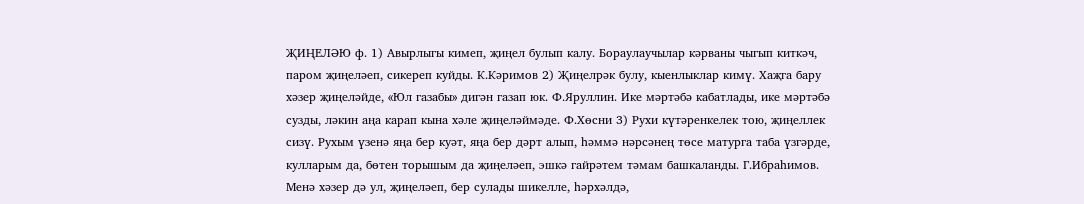ҖИҢЕЛӘЮ ф. 1) Авырлыгы кимеп, җиңел булып калу. Бораулаучылар кәрваны чыгып киткәч, паром җиңеләеп, сикереп куйды. К.Кәримов 2) Җиңелрәк булу, кыенлыклар кимү. Хаҗга бару хәзер җиңеләйде, «Юл газабы» дигән газап юк. Ф.Яруллин. Ике мәртәбә кабатлады, ике мәртәбә сузды, ләкин аңа карап кына хәле җиңеләймәде. Ф.Хөсни 3) Рухи күтәренкелек тою, җиңеллек сизү. Рухым үзенә яңа бер куәт, яңа бер дәрт алып, һәммә нәрсәнең төсе матурга таба үзгәрде, кулларым да, бөтен торышым да җиңеләеп, эшкә гайрәтем тәмам башкаланды. Г.Ибраһимов. Менә хәзер дә ул, җиңеләеп, бер сулады шикелле, һәрхәлдә,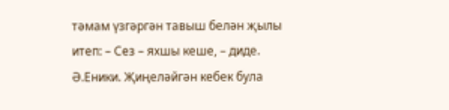тәмам үзгәргән тавыш белән җылы итеп: – Сез – яхшы кеше, – диде. Ә.Еники. Җиңеләйгән кебек була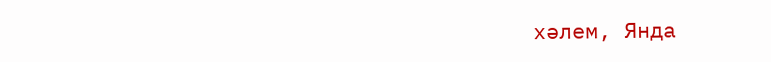хәлем, Янда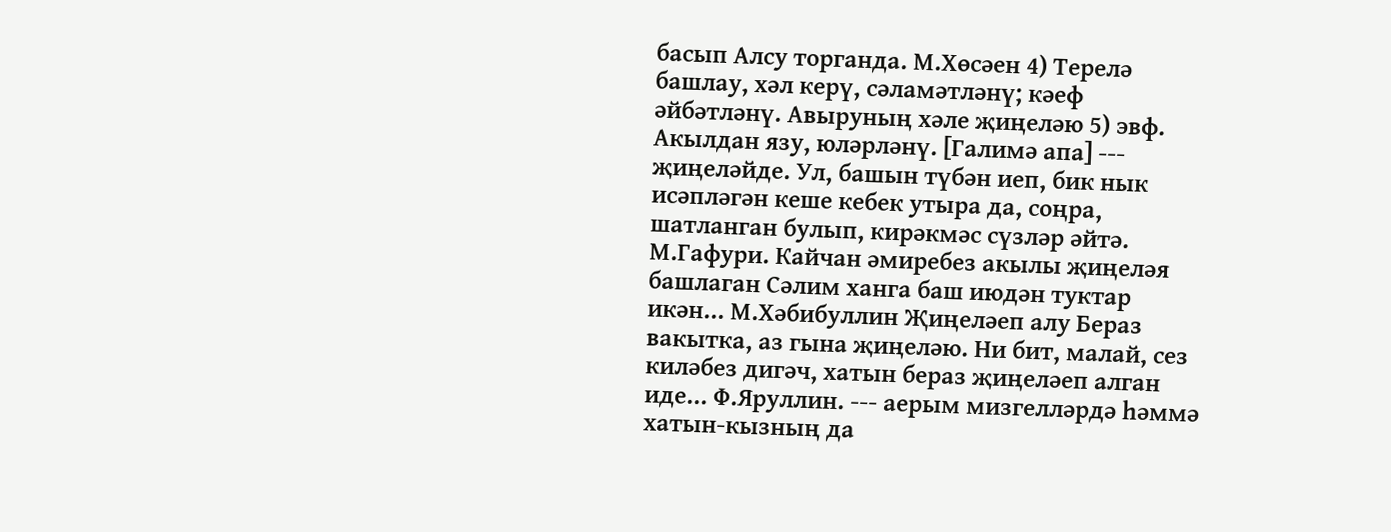басып Алсу торганда. М.Хөсәен 4) Терелә башлау, хәл керү, сәламәтләнү; кәеф әйбәтләнү. Авыруның хәле җиңеләю 5) эвф. Акылдан язу, юләрләнү. [Галимә апа] --- җиңеләйде. Ул, башын түбән иеп, бик нык исәпләгән кеше кебек утыра да, соңра, шатланган булып, кирәкмәс сүзләр әйтә. М.Гафури. Кайчан әмиребез акылы җиңеләя башлаган Сәлим ханга баш июдән туктар икән... М.Хәбибуллин Җиңеләеп алу Бераз вакытка, аз гына җиңеләю. Ни бит, малай, сез киләбез дигәч, хатын бераз җиңеләеп алган иде... Ф.Яруллин. --- аерым мизгелләрдә һәммә хатын-кызның да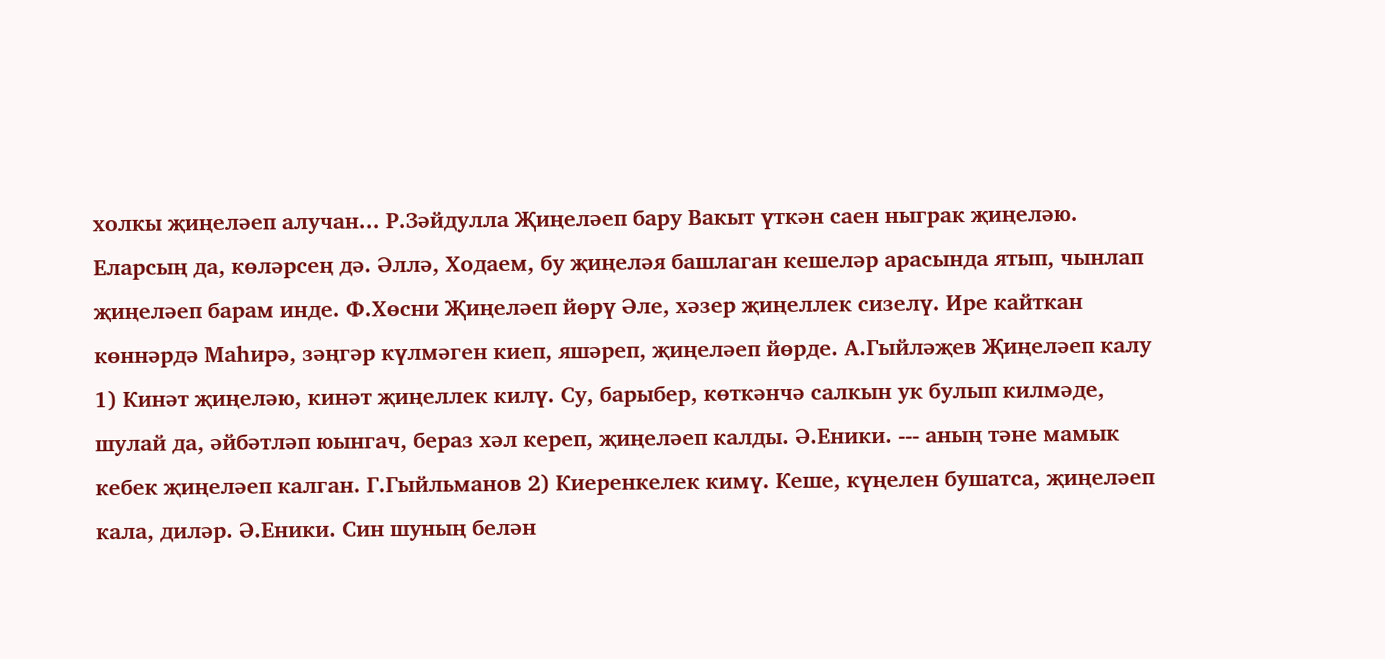холкы җиңеләеп алучан... Р.Зәйдулла Җиңеләеп бару Вакыт үткән саен ныграк җиңеләю. Еларсың да, көләрсең дә. Әллә, Ходаем, бу җиңеләя башлаган кешеләр арасында ятып, чынлап җиңеләеп барам инде. Ф.Хөсни Җиңеләеп йөрү Әле, хәзер җиңеллек сизелү. Ире кайткан көннәрдә Маһирә, зәңгәр күлмәген киеп, яшәреп, җиңеләеп йөрде. А.Гыйләҗев Җиңеләеп калу 1) Кинәт җиңеләю, кинәт җиңеллек килү. Су, барыбер, көткәнчә салкын ук булып килмәде, шулай да, әйбәтләп юынгач, бераз хәл кереп, җиңеләеп калды. Ә.Еники. --- аның тәне мамык кебек җиңеләеп калган. Г.Гыйльманов 2) Киеренкелек кимү. Кеше, күңелен бушатса, җиңеләеп кала, диләр. Ә.Еники. Син шуның белән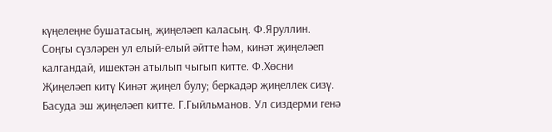күңелеңне бушатасың, җиңеләеп каласың. Ф.Яруллин. Соңгы сүзләрен ул елый-елый әйтте һәм, кинәт җиңеләеп калгандай, ишектән атылып чыгып китте. Ф.Хөсни Җиңеләеп китү Кинәт җиңел булу; беркадәр җиңеллек сизү. Басуда эш җиңеләеп китте. Г.Гыйльманов. Ул сиздерми генә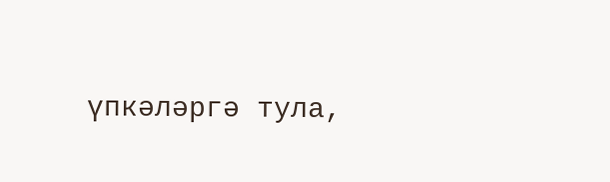үпкәләргә тула,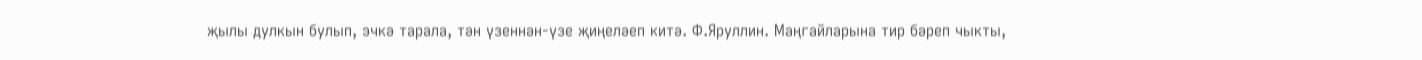җылы дулкын булып, эчкә тарала, тән үзеннән-үзе җиңеләеп китә. Ф.Яруллин. Маңгайларына тир бәреп чыкты,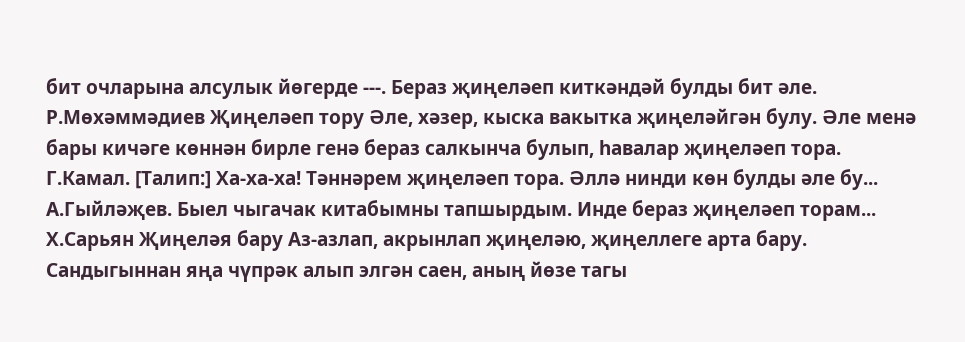бит очларына алсулык йөгерде ---. Бераз җиңеләеп киткәндәй булды бит әле. Р.Мөхәммәдиев Җиңеләеп тору Әле, хәзер, кыска вакытка җиңеләйгән булу. Әле менә бары кичәге көннән бирле генә бераз салкынча булып, һавалар җиңеләеп тора. Г.Камал. [Талип:] Ха-ха-ха! Тәннәрем җиңеләеп тора. Әллә нинди көн булды әле бу... А.Гыйләҗев. Быел чыгачак китабымны тапшырдым. Инде бераз җиңеләеп торам... Х.Сарьян Җиңеләя бару Аз-азлап, акрынлап җиңеләю, җиңеллеге арта бару. Сандыгыннан яңа чүпрәк алып элгән саен, аның йөзе тагы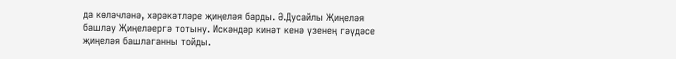да көләчләнә, хәрәкәтләре җиңеләя барды. Ә.Дусайлы Җиңеләя башлау Җиңеләергә тотыну. Искәндәр кинәт кенә үзенең гәүдәсе җиңеләя башлаганны тойды.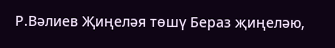Р.Вәлиев Җиңеләя төшү Бераз җиңеләю,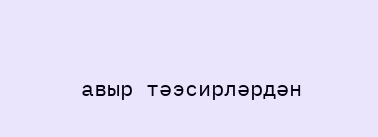авыр тәэсирләрдән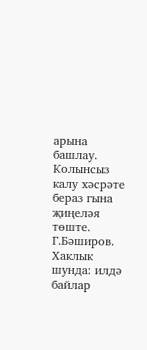арына башлау. Колынсыз калу хәсрәте бераз гына җиңеләя төште. Г.Бәширов. Хаклык шунда: илдә байлар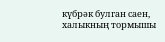күбрәк булган саен, халыкның тормышы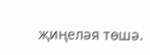җиңеләя төшә.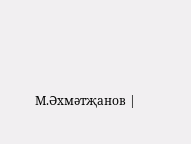М.Әхмәтҗанов |